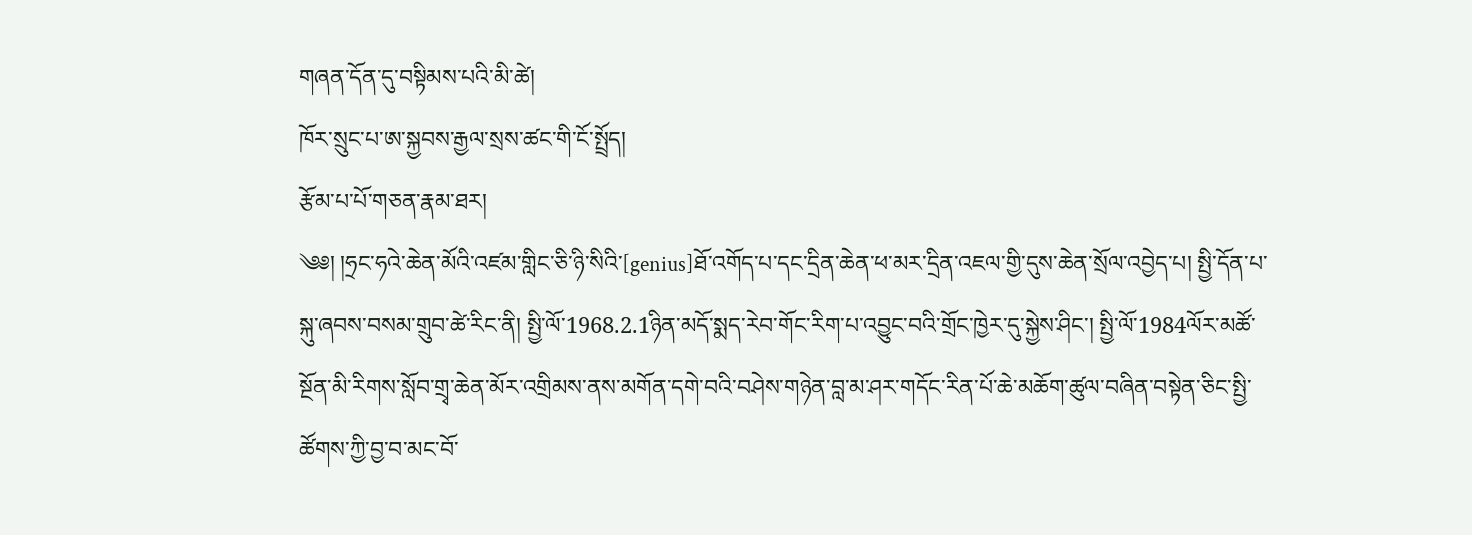གཞན་དོན་དུ་བསྟིམས་པའི་མི་ཚེ།
ཁོར་སྲུང་པ་ཨ་སྐྱབས་རྒྱལ་སྲས་ཚང་གི་ངོ་སྤྲོད།
རྩོམ་པ་པོ་གཅན་རྣམ་ཐར།
༄༅། །ཧྲང་ཧའེ་ཆེན་མོའི་འཛམ་གླིང་ཅི་ཉི་སིའི་[genius]ཐོ་འགོད་པ་དང་དྲིན་ཆེན་ཕ་མར་དྲིན་འཇལ་གྱི་དུས་ཆེན་སྲོལ་འབྱེད་པ། སྤྱི་དོན་པ་སྐུ་ཞབས་བསམ་གྲུབ་ཚེ་རིང་ནི། སྤྱི་ལོ་1968.2.1ཉིན་མདོ་སྨད་རེབ་གོང་རིག་པ་འབྱུང་བའི་གྲོང་ཁྱེར་དུ་སྐྱེས་ཤིང་། སྤྱི་ལོ་1984ལོར་མཚོ་སྔོན་མི་རིགས་སློབ་གྲྭ་ཆེན་མོར་འགྲིམས་ནས་མགོན་དགེ་བའི་བཤེས་གཉེན་བླ་མ་ཤར་གདོང་རིན་པོ་ཆེ་མཆོག་ཚུལ་བཞིན་བསྟེན་ཅིང་སྤྱི་ཚོགས་ཀྱི་བྱ་བ་མང་བོ་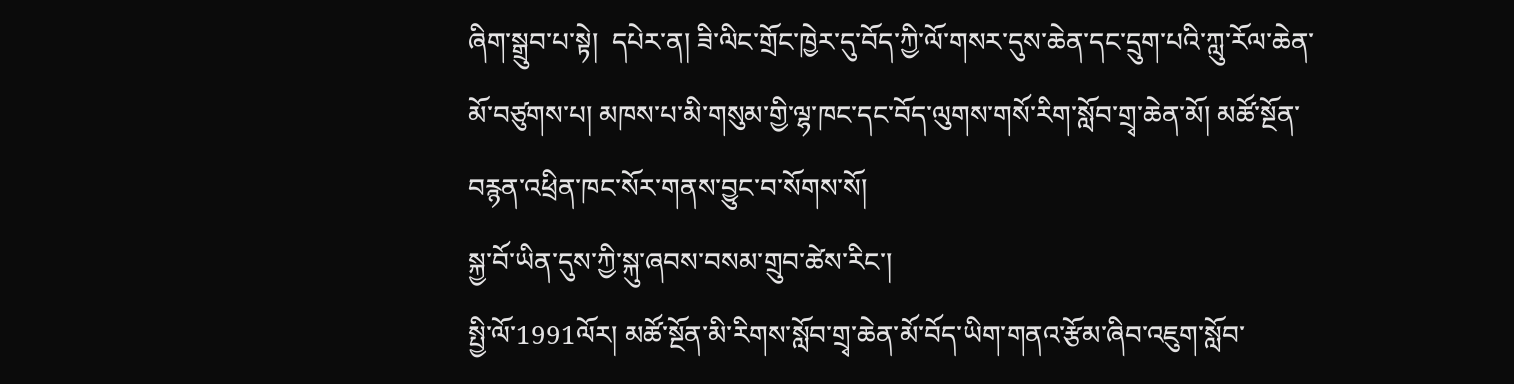ཞིག་སྒྲུབ་པ་སྟེ།  དཔེར་ན། ཟི་ལིང་གྲོང་ཁྱེར་དུ་བོད་ཀྱི་ལོ་གསར་དུས་ཆེན་དང་དྲུག་པའི་ཀླུ་རོལ་ཆེན་མོ་བཙུགས་པ། མཁས་པ་མི་གསུམ་གྱི་ལྷ་ཁང་དང་བོད་ལུགས་གསོ་རིག་སློབ་གྲྭ་ཆེན་མོ། མཚོ་སྔོན་བརྙན་འཕྲིན་ཁང་སོར་གནས་བྱུང་བ་སོགས་སོ།
སྐྱ་བོ་ཡིན་དུས་ཀྱི་སྐུ་ཞབས་བསམ་གྲུབ་ཚེས་རིང་།
སྤྱི་ལོ་1991ལོར། མཚོ་སྔོན་མི་རིགས་སློབ་གྲྭ་ཆེན་མོ་བོད་ཡིག་གནའ་རྩོམ་ཞིབ་འཇུག་སློབ་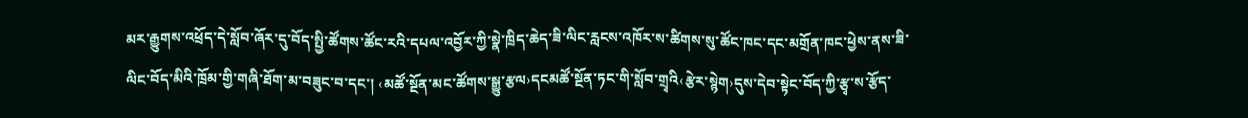མར་རྒྱུགས་འཕྲོད་དེ་སློབ་ཞོར་དུ་བོད་སྤྱི་ཚོགས་ཚོང་རའི་དཔལ་འབྱོར་ཀྱི་སྣེ་ཁྲིད་ཆེད་ཟི་ལིང་རླངས་འཁོར་ས་ཚིགས་སུ་ཚོང་ཁང་དང་མགྲོན་ཁང་ཕྱེས་ནས་ཟི་ལིང་བོད་མིའི་ཁྲོམ་གྱི་གཞི་ཐོག་མ་བཟུང་བ་དང་། ‹མཚོ་སྔོན་མང་ཚོགས་སྒྱུ་རྩལ›དངམཚོ་སྔོན་ཏང་གི་སློབ་གྲྭའི‹རྩེར་སྙེག›དུས་དེབ་སྟེང་བོད་ཀྱི་རྩྭ་ས་རྩོད་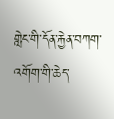གླེང་གི་དོན་རྐྱེན་བཀག་འགོག་གི་ཆེད་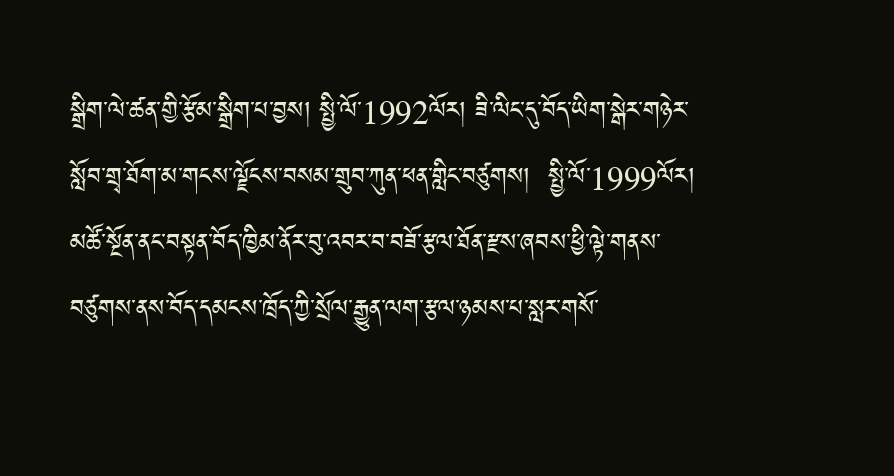སྒྲིག་ལེ་ཚན་གྱི་རྩོམ་སྒྲིག་པ་བྱས། སྤྱི་ལོ་1992ལོར། ཟི་ལིང་དུ་བོད་ཡིག་སྒེར་གཉེར་སློབ་གྲྭ་ཐོག་མ་གངས་ལྗོངས་བསམ་གྲུབ་ཀུན་ཕན་གླིང་བཙུགས།  སྤྱི་ལོ་1999ལོར། མཚོ་སྔོན་ནང་བསྟན་བོད་ཁྱིམ་ནོར་བུ་འབར་བ་བཟོ་རྩལ་ཐོན་རྫས་ཞབས་ཕྱི་ལྟེ་གནས་བཙུགས་ནས་བོད་དམངས་ཁྲོད་ཀྱི་སྲོལ་རྒྱུན་ལག་རྩལ་ཉམས་པ་སླར་གསོ་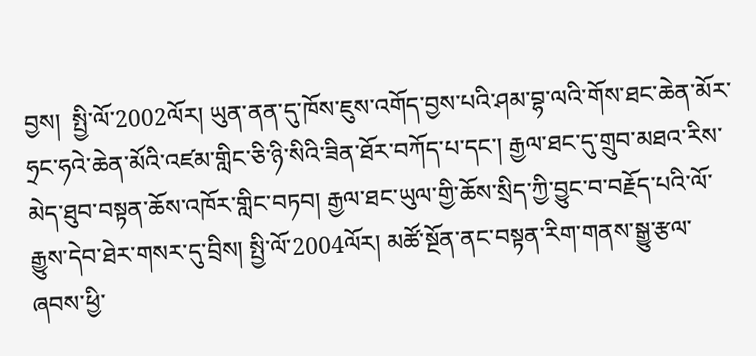བྱས།  སྤྱི་ལོ་2002ལོར། ཡུན་ནན་དུ་ཁོས་ཇུས་འགོད་བྱས་པའི་ཤམ་བྷ་ལའི་གོས་ཐང་ཆེན་མོར་ཧྲང་ཧའེ་ཆེན་མོའི་འཛམ་གླིང་ཅི་ཉི་སིའི་ཟིན་ཐོར་བཀོད་པ་དང་། རྒྱལ་ཐང་དུ་གྲུབ་མཐའ་རིས་མེད་ཐུབ་བསྟན་ཆོས་འཁོར་གླིང་བཏབ། རྒྱལ་ཐང་ཡུལ་གྱི་ཆོས་སྲིད་ཀྱི་བྱུང་བ་བརྗོད་པའི་ལོ་རྒྱུས་དེབ་ཐེར་གསར་དུ་བྲིས། སྤྱི་ལོ་2004ལོར། མཚོ་སྔོན་ནང་བསྟན་རིག་གནས་སྒྱུ་རྩལ་ཞབས་ཕྱི་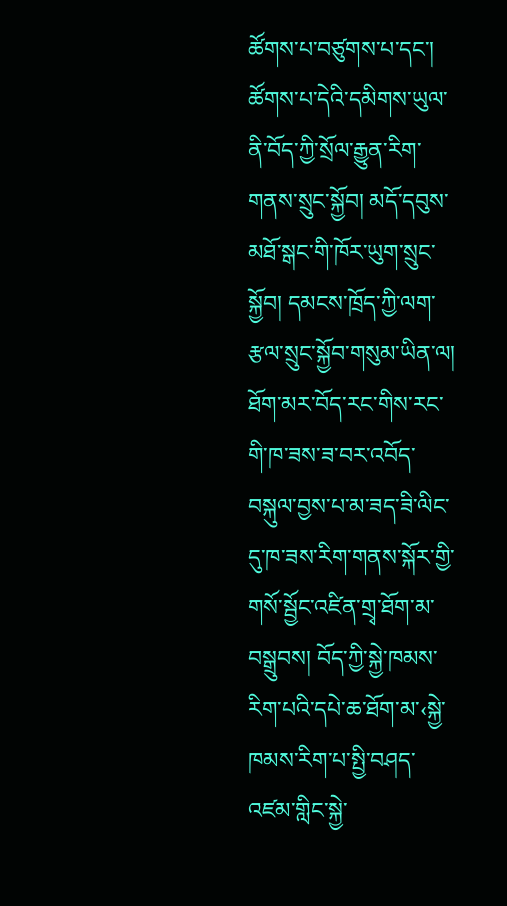ཚོགས་པ་བཙུགས་པ་དང་། ཚོགས་པ་དེའི་དམིགས་ཡུལ་ནི་བོད་ཀྱི་སྲོལ་རྒྱུན་རིག་གནས་སྲུང་སྐྱོབ། མདོ་དབུས་མཐོ་སྒང་གི་ཁོར་ཡུག་སྲུང་སྐྱོབ། དམངས་ཁྲོད་ཀྱི་ལག་རྩལ་སྲུང་སྐྱོབ་གསུམ་ཡིན་ལ། ཐོག་མར་བོད་རང་གིས་རང་གི་ཁ་ཟས་ཟ་བར་འབོད་བསྐུལ་བྱས་པ་མ་ཟད་ཟི་ལིང་དུ་ཁ་ཟས་རིག་གནས་སྐོར་གྱི་གསོ་སྦྱོང་འཛིན་གྲྭ་ཐོག་མ་བསྒྲུབས། བོད་ཀྱི་སྐྱེ་ཁམས་རིག་པའི་དཔེ་ཆ་ཐོག་མ་‹སྐྱེ་ཁམས་རིག་པ་སྤྱི་བཤད་འཛམ་གླིང་སྐྱེ་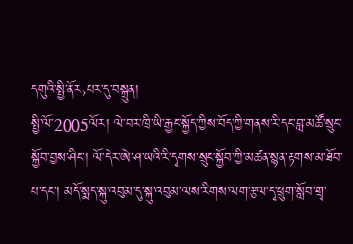དགུའི་སྤྱི་ནོར›པར་དུ་བསྐྲུན།
སྤྱི་ལོ་2005ལོར། ལེ་བར་ཁྲི་ཡི་རྒྱང་སྐྱོད་ཀྱིས་བོད་ཀྱི་གནས་རི་དང་བླ་མཚོ་སྲུང་སྐྱོབ་བྱས་ཤིང་། ལོ་དེར་ཨེ་ཤ་ཡའི་རི་དྭགས་སྲུང་སྐྱོབ་ཀྱི་མཚན་སྙན་རྟགས་མ་ཐོབ་པ་དང་། མདོ་སྨད་སྐུ་འབུམ་དུ་སྐུ་འབུམ་ལས་རིགས་ལག་རྩལ་དྭ་ཕྲུག་སློབ་གྲྭ་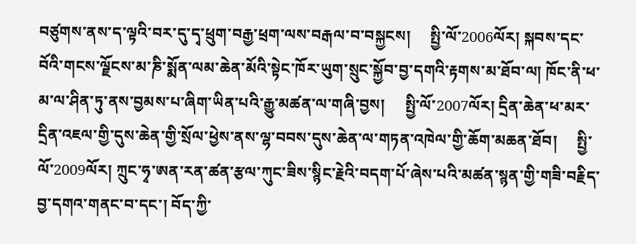བཙུགས་ནས་ད་ལྟའི་བར་དུ་དྭ་ཕྲུག་བརྒྱ་ཕྲག་ལས་བརྒལ་བ་བསྐྱངས།     སྤྱི་ལོ་2006ལོར། སྐབས་དང་བོའི་གངས་ལྗོངས་མ་ཎི་སྨོན་ལམ་ཆེན་མོའི་སྟེང་ཁོར་ཡུག་སྲུང་སྐྱོབ་བྱ་དགའི་རྟགས་མ་ཐོབ་ལ། ཁོང་ནི་ཕ་མ་ལ་ཤིན་ཏུ་ནས་བྱམས་པ་ཞིག་ཡིན་པའི་རྒྱུ་མཚན་ལ་གཞི་བྱས།     སྤྱི་ལོ་2007ལོར། དྲིན་ཆེན་ཕ་མར་དྲིན་འཇལ་གྱི་དུས་ཆེན་གྱི་སྲོལ་ཕྱེས་ནས་ལྷ་བབས་དུས་ཆེན་ལ་གཏན་འཁེལ་གྱི་ཆོག་མཆན་ཐོབ།     སྤྱི་ལོ་2009ལོར། ཀྲུང་ཧྭ་ཨན་རན་ཚན་རྩལ་ཀུང་ཟིས་སྙིང་རྗེའི་བདག་པོ་ཞེས་པའི་མཚན་སྙན་གྱི་གཟི་བརྗིད་བྱ་དགའ་གནང་བ་དང་། བོད་ཀྱི་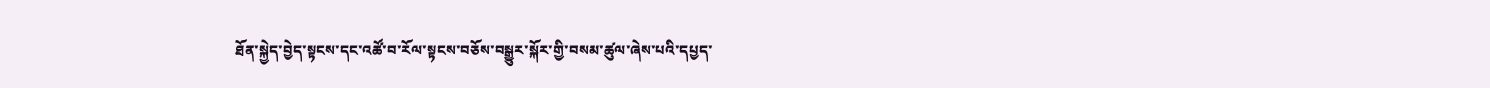ཐོན་སྐྱེད་བྱེད་སྟངས་དང་འཚོ་བ་རོལ་སྟངས་བཅོས་བསྒྱུར་སྐོར་གྱི་བསམ་ཚུལ་ཞེས་པའི་དཔྱད་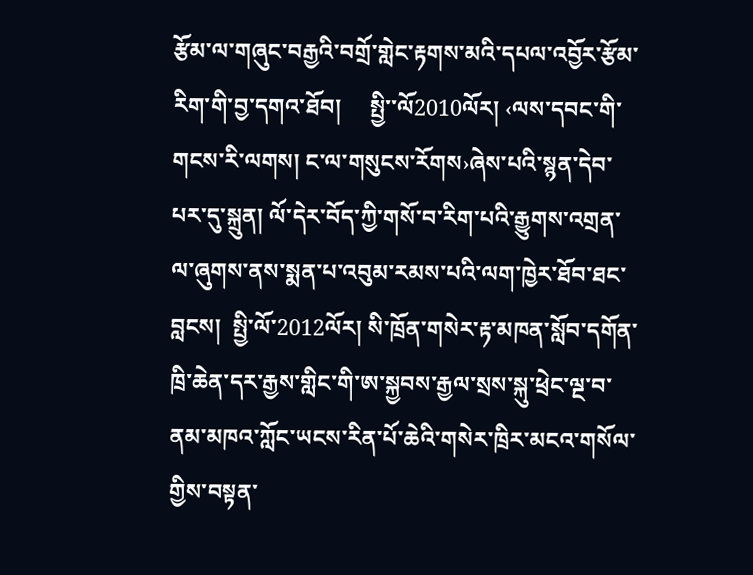རྩོམ་ལ་གཞུང་བརྒྱའི་བགྲོ་གླེང་རྟགས་མའི་དཔལ་འབྱོར་རྩོམ་རིག་གི་བྱ་དགའ་ཐོབ།     སྤྱི་་ལོ2010ལོར། ‹ལས་དབང་གི་གངས་རི་ལགས། ང་ལ་གསུངས་རོགས›ཞེས་པའི་སྙན་དེབ་པར་དུ་སྐྲུན། ལོ་དེར་བོད་ཀྱི་གསོ་བ་རིག་པའི་རྒྱུགས་འགྲན་ལ་ཞུགས་ནས་སྨན་པ་འབུམ་རམས་པའི་ལག་ཁྱེར་ཐོབ་ཐང་བླངས།  སྤྱི་ལོ་2012ལོར། སི་ཁྲོན་གསེར་རྟ་མཁན་སློབ་དགོན་ཁྲི་ཆེན་དར་རྒྱས་གླིང་གི་ཨ་སྐྱབས་རྒྱལ་སྲས་སྐུ་ཕྲེང་ལྔ་བ་ནམ་མཁའ་ཀློང་ཡངས་རིན་པོ་ཆེའི་གསེར་ཁྲིར་མངའ་གསོལ་གྱིས་བསྟན་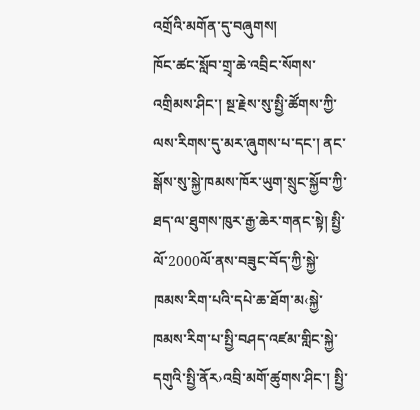འགྲོའི་མགོན་དུ་བཞུགས།
ཁོང་ཚང་སློབ་གྲྭ་ཆེ་འབྲིང་སོགས་འགྲིམས་ཤིང་། སྔ་རྗེས་སུ་སྤྱི་ཚོགས་ཀྱི་ལས་རིགས་དུ་མར་ཞུགས་པ་དང་། ནང་སྒོས་སུ་སྐྱེ་ཁམས་ཁོར་ཡུག་སྲུང་སྐྱོབ་ཀྱི་ཐད་ལ་ཐུགས་ཁུར་རྒྱ་ཆེར་གནང་སྟེ། སྤྱི་ལོ་2000ལོ་ནས་བཟུང་བོད་ཀྱི་སྐྱེ་ཁམས་རིག་པའི་དཔེ་ཆ་ཐོག་མ‹སྐྱེ་ཁམས་རིག་པ་སྤྱི་བཤད་འཛམ་གླིང་སྐྱེ་དགུའི་སྤྱི་ནོར›འབྲི་མགོ་ཚུགས་ཤིང་། སྤྱི་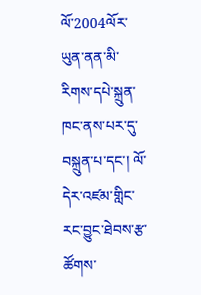ལོ་2004ལོར་ཡུན་ནན་མི་རིགས་དཔེ་སྐྲུན་ཁང་ནས་པར་དུ་བསྐྲུན་པ་དང་། ལོ་དེར་འཛམ་གླིང་རང་བྱུང་ཐེབས་རྩ་ཚོགས་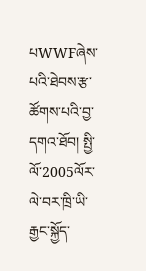པWWFཞེས་པའི་ཐེབས་རྩ་ཚོགས་པའི་བྱ་དགའ་ཐོབ། སྤྱི་ལོ་2005ལོར་ལེ་བར་ཁྲི་ཡི་རྒྱང་སྐྱོད་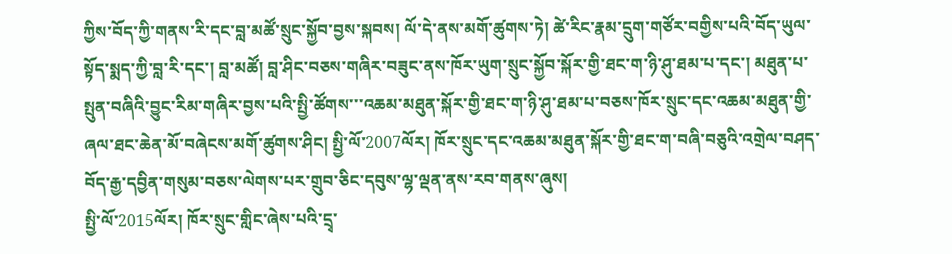ཀྱིས་བོད་ཀྱི་གནས་རི་དང་བླ་མཚོ་སྲུང་སྐྱོབ་བྱས་སྐབས། ལོ་དེ་ནས་མགོ་ཚུགས་ཏེ། ཚེ་རིང་རྣམ་དྲུག་གཙོར་བགྱིས་པའི་བོད་ཡུལ་སྟོད་སྨད་ཀྱི་བླ་རི་དང་། བླ་མཚོ། བླ་ཤིང་བཅས་གཞིར་བཟུང་ནས་ཁོར་ཡུག་སྲུང་སྐྱོབ་སྐོར་གྱི་ཐང་ག་ཉི་ཤུ་ཐམ་པ་དང་། མཐུན་པ་སྤུན་བཞིའི་བྱུང་རིམ་གཞིར་བྱས་པའི་སྤྱི་ཚོགས་་་འཆམ་མཐུན་སྐོར་གྱི་ཐང་ག་ཉི་ཤུ་ཐམ་པ་བཅས་ཁོར་སྲུང་དང་འཆམ་མཐུན་གྱི་ཞལ་ཐང་ཆེན་མོ་བཞེངས་མགོ་ཚུགས་ཤིང། སྤྱི་ལོ་2007ལོར། ཁོར་སྲུང་དང་འཆམ་མཐུན་སྐོར་གྱི་ཐང་ག་བཞི་བཅུའི་འགྲེལ་བཤད་བོད་རྒྱ་དབྱིན་གསུམ་བཅས་ལེགས་པར་གྲུབ་ཅིང་དབུས་ལྷ་ལྡན་ནས་རབ་གནས་ཞུས།
སྤྱི་ལོ་2015ལོར། ཁོར་སྲུང་གླིང་ཞེས་པའི་དྲྭ་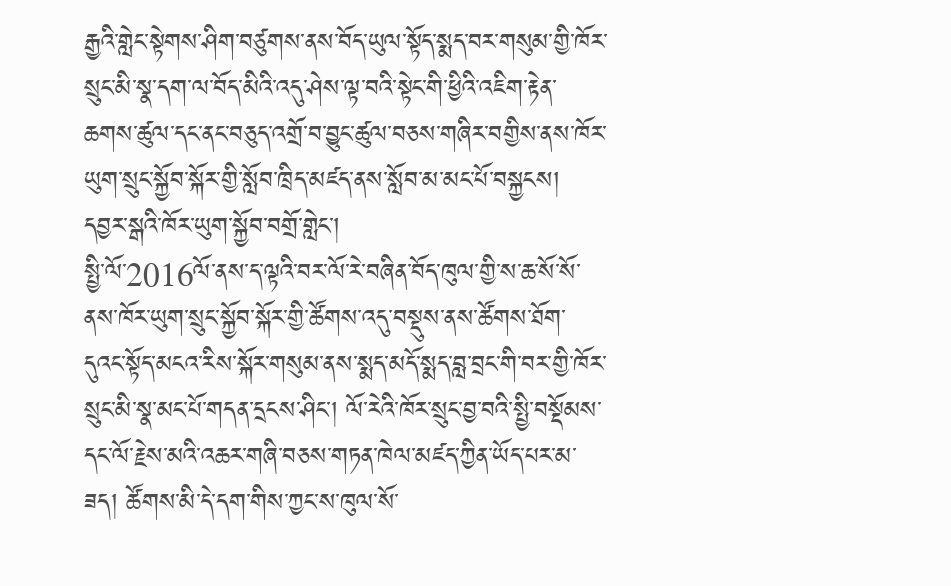རྒྱའི་གླེང་སྟེགས་ཤིག་བཙུགས་ནས་བོད་ཡུལ་སྟོད་སྨད་བར་གསུམ་གྱི་ཁོར་སྲུང་མི་སྣ་དག་ལ་བོད་མིའི་འདུ་ཤེས་ལྟ་བའི་སྟེང་གི་ཕྱིའི་འཇིག་རྟེན་ཆགས་ཚུལ་དང་ནང་བཅུད་འགྲོ་བ་བྱུང་ཚུལ་བཅས་གཞིར་བགྱིས་ནས་ཁོར་ཡུག་སྲུང་སྐྱོབ་སྐོར་གྱི་སློབ་ཁྲིད་མཛད་ནས་སློབ་མ་མང་པོ་བསྐྱངས།
དབྱར་སྒའི་ཁོར་ཡུག་སྐྱོབ་བགྲོ་གླེང་།
སྤྱི་ལོ་2016ལོ་ནས་ད་ལྟའི་བར་ལོ་རེ་བཞིན་བོད་ཁུལ་གྱི་ས་ཆ་སོ་སོ་ནས་ཁོར་ཡུག་སྲུང་སྐྱོབ་སྐོར་གྱི་ཚོགས་འདུ་བསྡུས་ནས་ཚོགས་ཐོག་དུའང་སྟོད་མངའ་རིས་སྐོར་གསུམ་ནས་སྨད་མདོ་སྨད་བླ་བྲང་གི་བར་གྱི་ཁོར་སྲུང་མི་སྣ་མང་པོ་གདན་དྲངས་ཤིང་། ལོ་རེའི་ཁོར་སྲུང་བྱ་བའི་སྤྱི་བསྡོམས་དང་ལོ་རྗེས་མའི་འཆར་གཞི་བཅས་གཏན་ཁེལ་མཛད་ཀྱིན་ཡོད་པར་མ་ཟད། ཚོགས་མི་དེ་དག་གིས་ཀྱང་ས་ཁུལ་སོ་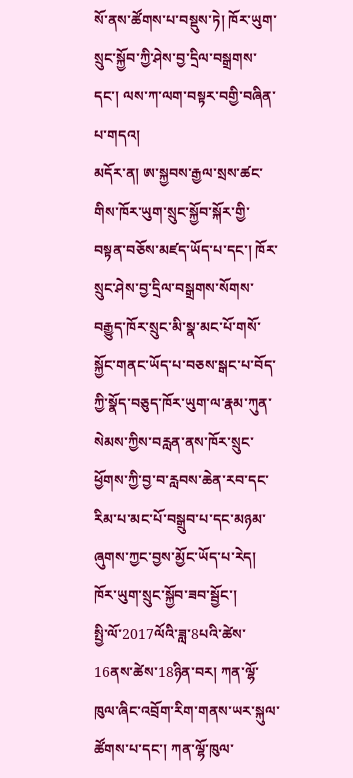སོ་ནས་ཚོགས་པ་བསྡུས་ཏེ། ཁོར་ཡུག་སྲུང་སྐྱོབ་ཀྱི་ཤེས་བྱ་དྲིལ་བསྒྲགས་དང་། ལས་ཀ་ལག་བསྟར་བགྱི་བཞིན་པ་གདའ།
མདོར་ན། ཨ་སྐྱབས་རྒྱལ་སྲས་ཚང་གིས་ཁོར་ཡུག་སྲུང་སྐྱོབ་སྐོར་གྱི་བསྟན་བཅོས་མཛད་ཡོད་པ་དང་། ཁོར་སྲུང་ཤེས་བྱ་དྲིལ་བསྒྲགས་སོགས་བརྒྱུད་ཁོར་སྲུང་མི་སྣ་མང་པོ་གསོ་སྐྱོང་གནང་ཡོད་པ་བཅས་སྒང་པ་བོད་ཀྱི་སྣོད་བཅུད་ཁོར་ཡུག་ལ་རྣམ་ཀུན་སེམས་ཀྱིས་བརླན་ནས་ཁོར་སྲུང་ཕྱོགས་ཀྱི་བྱ་བ་རླབས་ཆེན་རབ་དང་རིམ་པ་མང་པོ་བསྒྲུབ་པ་དང་མཉམ་ཞུགས་ཀྱང་བྱས་མྱོང་ཡོད་པ་རེད།
ཁོར་ཡུག་སྲུང་སྐྱོབ་ཟབ་སྦྱོང་།
སྤྱི་ལོ་2017ལོའི་ཟླ་8པའི་ཚེས་16ནས་ཚེས་18ཉིན་བར། ཀན་ལྷོ་ཁུལ་ཞིང་འབྲོག་རིག་གནས་ཡར་སྐུལ་ཚོགས་པ་དང་། ཀན་ལྷོ་ཁུལ་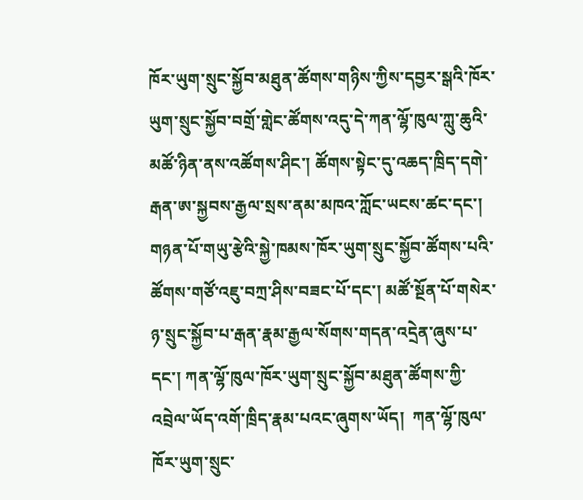ཁོར་ཡུག་སྲུང་སྐྱོབ་མཐུན་ཚོགས་གཉིས་ཀྱིས་དབྱར་སྒའི་ཁོར་ཡུག་སྲུང་སྐྱོབ་བགྲོ་གླེང་ཚོགས་འདུ་དེ་ཀན་ལྷོ་ཁུལ་ཀླུ་ཆུའི་མཚོ་ཉིན་ནས་འཚོགས་ཤིང་། ཚོགས་སྟེང་དུ་འཆད་ཁྲིད་དགེ་རྒན་ཨ་སྐྱབས་རྒྱལ་སྲས་ནམ་མཁའ་ཀློང་ཡངས་ཚང་དང་། གཉན་པོ་གཡུ་རྩེའི་སྐྱེ་ཁམས་ཁོར་ཡུག་སྲུང་སྐྱོབ་ཚོགས་པའི་ཚོགས་གཙོ་འཇུ་བཀྲ་ཤིས་བཟང་པོ་དང་། མཚོ་སྔོན་པོ་གསེར་ཉ་སྲུང་སྐྱོབ་པ་རྒན་རྣམ་རྒྱལ་སོགས་གདན་འདྲེན་ཞུས་པ་དང་། ཀན་ལྷོ་ཁུལ་ཁོར་ཡུག་སྲུང་སྐྱོབ་མཐུན་ཚོགས་ཀྱི་འབྲེལ་ཡོད་འགོ་ཁྲིད་རྣམ་པའང་ཞུགས་ཡོད།  ཀན་ལྷོ་ཁུལ་ཁོར་ཡུག་སྲུང་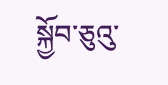སྐྱོབ་ཅུའུ་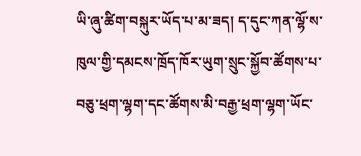ཡི་ཞུ་ཚིག་བསྐུར་ཡོད་པ་མ་ཟད། ད་དུང་ཀན་ལྷོ་ས་ཁུལ་གྱི་དམངས་ཁྲོད་ཁོར་ཡུག་སྲུང་སྐྱོབ་ཚོགས་པ་བཅུ་ཕྲག་ལྷག་དང་ཚོགས་མི་བརྒྱ་ཕྲག་ལྷག་ཡོང་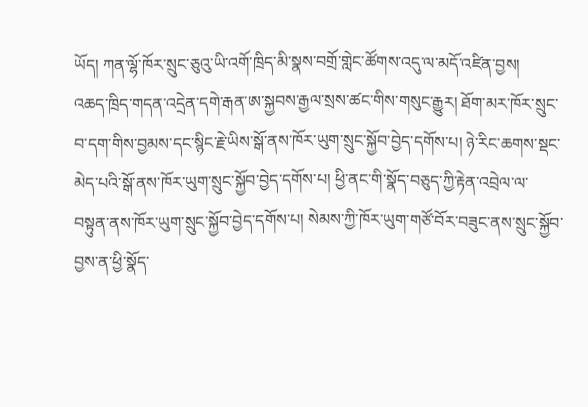ཡོད། ཀན་ལྷོ་ཁོར་སྲུང་ཅུའུ་ཡི་འགོ་ཁྲིད་མི་སྣས་བགྲོ་གླེང་ཚོགས་འདུ་ལ་མདོ་འཛིན་བྱས།
འཆད་ཁྲིད་གདན་འདྲེན་དགེ་རྒན་ཨ་སྐྱབས་རྒྱལ་སྲས་ཚང་གིས་གསུང་རྒྱུར། ཐོག་མར་ཁོར་སྲུང་བ་དག་གིས་བྱམས་དང་སྙིང་རྗེ་ཡིས་སྒོ་ནས་ཁོར་ཡུག་སྲུང་སྐྱོབ་བྱེད་དགོས་པ། ཉེ་རིང་ཆགས་སྡང་མེད་པའི་སྒོ་ནས་ཁོར་ཡུག་སྲུང་སྐྱོབ་བྱེད་དགོས་པ། ཕྱི་ནང་གི་སྣོད་བཅུད་ཀྱི་རྟེན་འབྲེལ་ལ་བསྟུན་ནས་ཁོར་ཡུག་སྲུང་སྐྱོབ་བྱེད་དགོས་པ། སེམས་ཀྱི་ཁོར་ཡུག་གཙོ་བོར་བཟུང་ནས་སྲུང་སྐྱོབ་བྱས་ན་ཕྱི་སྣོད་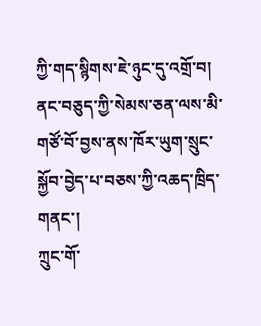ཀྱི་གད་སྙིགས་ཇེ་ཉུང་དུ་འགྲོ་བ། ནང་བཅུད་ཀྱི་སེམས་ཅན་ལས་མི་གཙོ་བོ་བྱས་ནས་ཁོར་ཡུག་སྲུང་སྐྱོབ་བྱེད་པ་བཅས་ཀྱི་འཆད་ཁྲིད་གནང་།
ཀྲུང་གོ་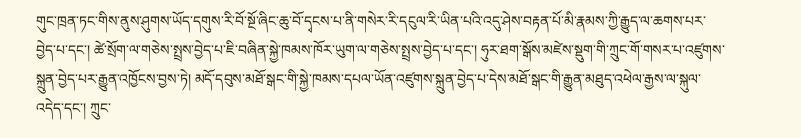གུང་ཁྲན་ཏང་གིས་ནུས་ཤུགས་ཡོད་དགུས་རི་བོ་སྔོ་ཞིང་ཆུ་བོ་དྭངས་པ་ནི་གསེར་རི་དངུལ་རི་ཡིན་པའི་འདུ་ཤེས་བརྟན་པོ་མི་རྣམས་ཀྱི་རྒྱུད་ལ་ཆགས་པར་བྱེད་པ་དང་། ཚེ་སྲོག་ལ་གཅེས་སྤྲས་བྱེད་པ་ཇི་བཞིན་སྐྱེ་ཁམས་ཁོར་ཡུག་ལ་གཅེས་སྤྲས་བྱེད་པ་དང་། ཧུར་ཐག་སྒོས་མཛེས་སྡུག་གི་ཀྲུང་གོ་གསར་པ་འཛུགས་སྐྲུན་བྱེད་པར་རྒྱུན་འཁྱོངས་བྱས་ཏེ། མདོ་དབུས་མཐོ་སྒང་གི་སྐྱེ་ཁམས་དཔལ་ཡོན་འཛུགས་སྐྲུན་བྱེད་པ་དེས་མཐོ་སྒང་གི་རྒྱུན་མཐུད་འཕེལ་རྒྱས་ལ་སྐུལ་འདེད་དང་། ཀྲུང་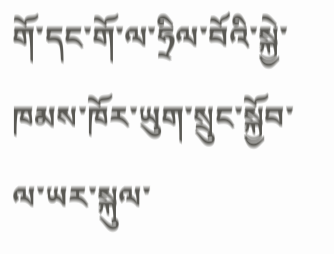གོ་དང་གོ་ལ་ཧྲིལ་བོའི་སྐྱེ་ཁམས་ཁོར་ཡུག་སྲུང་སྐྱོབ་ལ་ཡར་སྐུལ་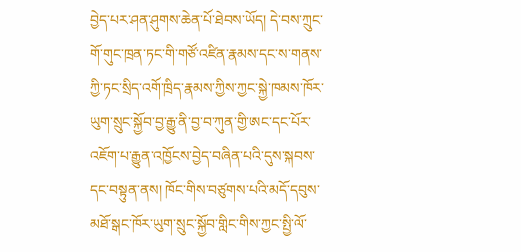བྱེད་པར་ཤན་ཤུགས་ཆེན་པོ་ཐེབས་ཡོད། དེ་བས་ཀྲུང་གོ་གུང་ཁྲན་ཏང་གི་གཙོ་འཛིན་རྣམས་དང་ས་གནས་ཀྱི་ཏང་སྲིད་འགོ་ཁྲིད་རྣམས་ཀྱིས་ཀྱང་སྐྱེ་ཁམས་ཁོར་ཡུག་སྲུང་སྐྱོབ་བྱ་རྒྱུ་ནི་བྱ་བ་ཀུན་གྱི་ཨང་དང་པོར་འཇོག་པ་རྒྱུན་འཁྱོངས་བྱེད་བཞིན་པའི་དུས་སྐབས་དང་བསྟུན་ནས། ཁོང་གིས་བཙུགས་པའི་མདོ་དབུས་མཐོ་སྒང་ཁོར་ཡུག་སྲུང་སྐྱོབ་གླིང་གིས་ཀྱང་སྤྱི་ལོ་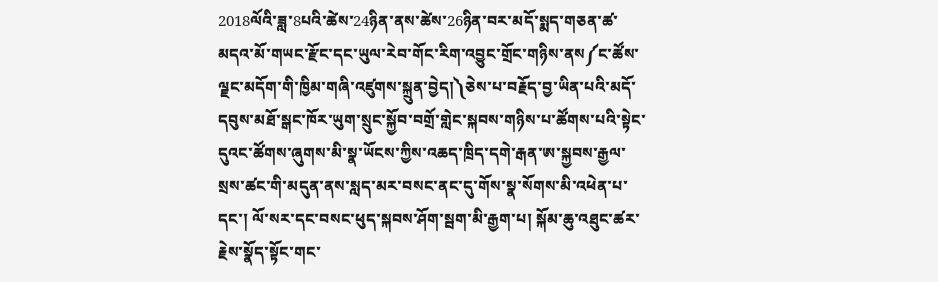2018ལོའི་ཟླ་8པའི་ཚེས་24ཉིན་ནས་ཚེས་26ཉིན་བར་མདོ་སྨད་གཅན་ཚ་མདའ་མོ་གཡང་རྫོང་དང་ཡུལ་རེབ་གོང་རིག་འབྱུང་གྲོང་གཉིས་ནས༼ང་ཚོས་ལྗང་མདོག་གི་ཁྱིམ་གཞི་འཛུགས་སྐྲུན་བྱེད།༽ཅེས་པ་བརྗོད་བྱ་ཡིན་པའི་མདོ་དབུས་མཐོ་སྒང་ཁོར་ཡུག་སྲུང་སྐྱོབ་བགྲོ་གླེང་སྐབས་གཉིས་པ་ཚོགས་པའི་སྟེང་དུའང་ཚོགས་ཞུགས་མི་སྣ་ཡོངས་ཀྱིས་འཆད་ཁྲིད་དགེ་རྒན་ཨ་སྐྱབས་རྒྱལ་སྲས་ཚང་གི་མདུན་ནས་སླད་མར་བསང་ནང་དུ་གོས་སྣ་སོགས་མི་འཕེན་པ་དང་། ལོ་སར་དང་བསང་ཕུད་སྐབས་ཤོག་སྦག་མི་རྒྱག་པ། སྐོམ་ཆུ་འཐུང་ཚར་རྗེས་སྣོད་སྟོང་གང་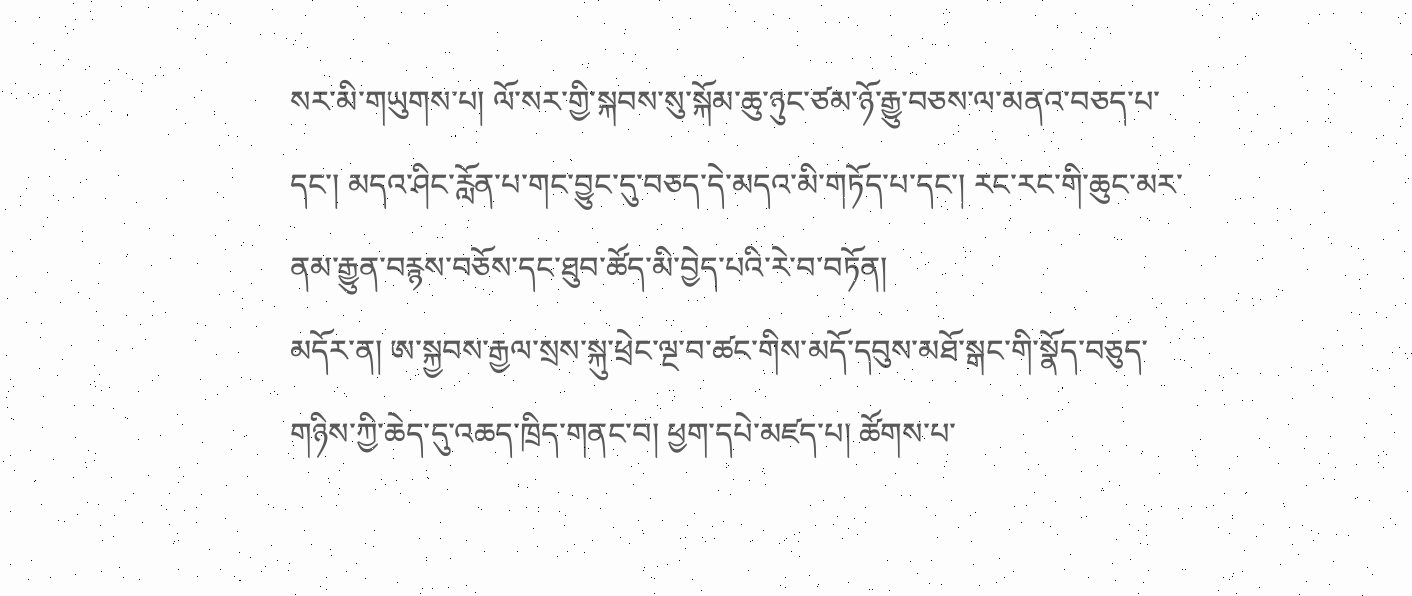སར་མི་གཡུགས་པ། ལོ་སར་གྱི་སྐབས་སུ་སྐོམ་ཆུ་ཉུང་ཙམ་ཉོ་རྒྱུ་བཅས་ལ་མནའ་བཅད་པ་དང་། མདའ་ཤིང་རློན་པ་གང་བྱུང་དུ་བཅད་དེ་མདའ་མི་གཏོད་པ་དང་། རང་རང་གི་ཆུང་མར་ནམ་རྒྱུན་བརྙས་བཅོས་དང་ཐུབ་ཚོད་མི་བྱེད་པའི་རེ་བ་བཏོན།
མདོར་ན། ཨ་སྐྱབས་རྒྱལ་སྲས་སྐུ་ཕྲེང་ལྔ་བ་ཚང་གིས་མདོ་དབུས་མཐོ་སྒང་གི་སྣོད་བཅུད་གཉིས་ཀྱི་ཆེད་དུ་འཆད་ཁྲིད་གནང་བ། ཕྱག་དཔེ་མཛད་པ། ཚོགས་པ་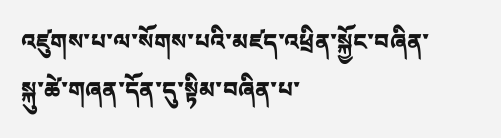འཛུགས་པ་ལ་སོགས་པའི་མཛད་འཕྲིན་སྐྱོང་བཞིན་སྐུ་ཚེ་གཞན་དོན་དུ་སྟིམ་བཞིན་པ་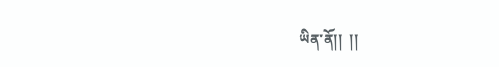ཡིན་ནོ།།  །།